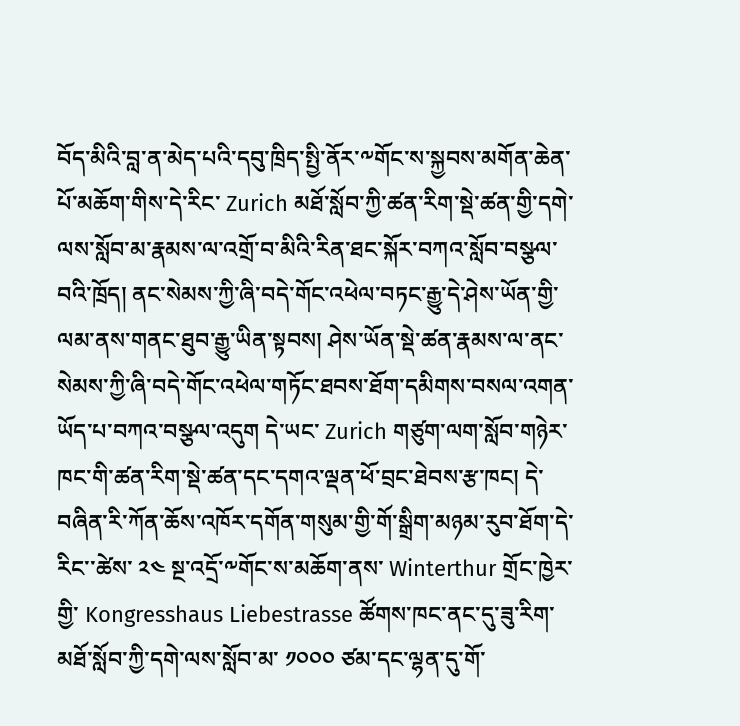བོད་མིའི་བླ་ན་མེད་པའི་དབུ་ཁྲིད་སྤྱི་ནོར་༸གོང་ས་སྐྱབས་མགོན་ཆེན་པོ་མཆོག་གིས་དེ་རིང་ Zurich མཐོ་སློབ་ཀྱི་ཚན་རིག་སྡེ་ཚན་གྱི་དགེ་ལས་སློབ་མ་རྣམས་ལ་འགྲོ་བ་མིའི་རིན་ཐང་སྐོར་བཀའ་སློབ་བསྩལ་བའི་ཁྲོད། ནང་སེམས་ཀྱི་ཞི་བདེ་གོང་འཕེལ་བཏང་རྒྱུ་དེ་ཤེས་ཡོན་གྱི་ལམ་ནས་གནང་ཐུབ་རྒྱུ་ཡིན་སྟབས། ཤེས་ཡོན་སྡེ་ཚན་རྣམས་ལ་ནང་སེམས་ཀྱི་ཞི་བདེ་གོང་འཕེལ་གཏོང་ཐབས་ཐོག་དམིགས་བསལ་འགན་ཡོད་པ་བཀའ་བསྩལ་འདུག དེ་ཡང་ Zurich གཙུག་ལག་སློབ་གཉེར་ཁང་གི་ཚན་རིག་སྡེ་ཚན་དང་དགའ་ལྡན་ཕོ་བྲང་ཐེབས་རྩ་ཁང། དེ་བཞིན་རི་ཀོན་ཆོས་འཁོར་དགོན་གསུམ་གྱི་གོ་སྒྲིག་མཉམ་རུབ་ཐོག་དེ་རིང་་ཚེས་ ༢༤ སྔ་འདྲོ་༸གོང་ས་མཆོག་ནས་ Winterthur གྲོང་ཁྱེར་གྱི་ Kongresshaus Liebestrasse ཚོགས་ཁང་ནང་དུ་ཟུ་རིག་མཐོ་སློབ་ཀྱི་དགེ་ལས་སློབ་མ་ ༡༠༠༠ ཙམ་དང་ལྷན་དུ་གོ་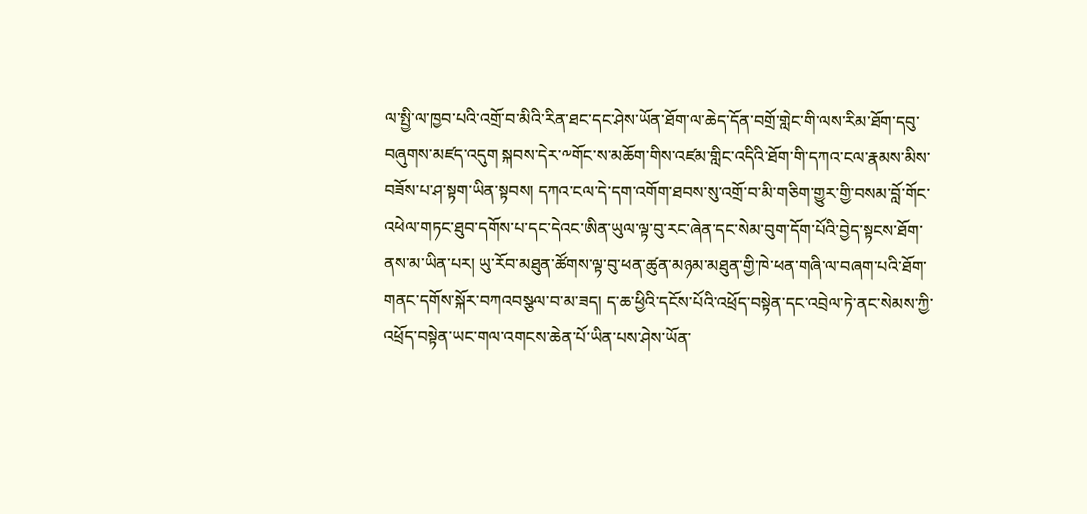ལ་སྤྱི་ལ་ཁྱབ་པའི་འགྲོ་བ་མིའི་རིན་ཐང་དང་ཤེས་ཡོན་ཐོག་ལ་ཆེད་དོན་བགྲོ་གླེང་གི་ལས་རིམ་ཐོག་དབུ་བཞུགས་མཛད་འདུག སྐབས་དེར་༸གོང་ས་མཆོག་གིས་འཛམ་གླིང་འདིའི་ཐོག་གི་དཀའ་ངལ་རྣམས་མིས་བཟོས་པ་ཤ་སྟག་ཡིན་སྟབས། དཀའ་ངལ་དེ་དག་འགོག་ཐབས་སུ་འགྲོ་བ་མི་གཅིག་གྱུར་གྱི་བསམ་བློ་གོང་འཕེལ་གཏང་ཐུབ་དགོས་པ་དང་དེའང་ཨིན་ཡུལ་ལྟ་བུ་རང་ཞེན་དང་སེམ་བུག་དོག་པོའི་བྱེད་སྟངས་ཐོག་ནས་མ་ཡིན་པར། ཡུ་རོབ་མཐུན་ཚོགས་ལྟ་བུ་ཕན་ཚུན་མཉམ་མཐུན་གྱི་ཁེ་ཕན་གཞི་ལ་བཞག་པའི་ཐོག་གནང་དགོས་སྐོར་བཀའབསྩལ་བ་མ་ཟད། ད་ཆ་ཕྱིའི་དངོས་པོའི་འཕྲོད་བསྟེན་དང་འབྲེལ་ཏེ་ནང་སེམས་ཀྱི་འཕྲོད་བསྟེན་ཡང་གལ་འགངས་ཆེན་པོ་ཡིན་པས་ཤེས་ཡོན་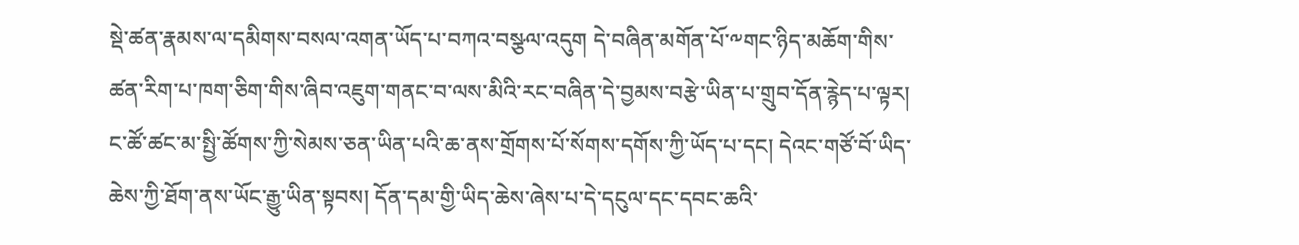སྡེ་ཚན་རྣམས་ལ་དམིགས་བསལ་འགན་ཡོད་པ་བཀའ་བསྩལ་འདུག དེ་བཞིན་མགོན་པོ་༸གང་ཉིད་མཆོག་གིས་ཚན་རིག་པ་ཁག་ཅིག་གིས་ཞིབ་འཇུག་གནང་བ་ལས་མིའི་རང་བཞིན་དེ་བྱམས་བརྩེ་ཡིན་པ་གྲུབ་དོན་རྙེད་པ་ལྟར། ང་ཚོ་ཚང་མ་སྤྱི་ཚོགས་ཀྱི་སེམས་ཅན་ཡིན་པའི་ཆ་ནས་གྲོགས་པོ་སོགས་དགོས་ཀྱི་ཡོད་པ་དང། དེའང་གཙོ་བོ་ཡིད་ཆེས་ཀྱི་ཐོག་ནས་ཡོང་རྒྱུ་ཡིན་སྟབས། དོན་དམ་གྱི་ཡིད་ཆེས་ཞེས་པ་དེ་དངུལ་དང་དབང་ཆའི་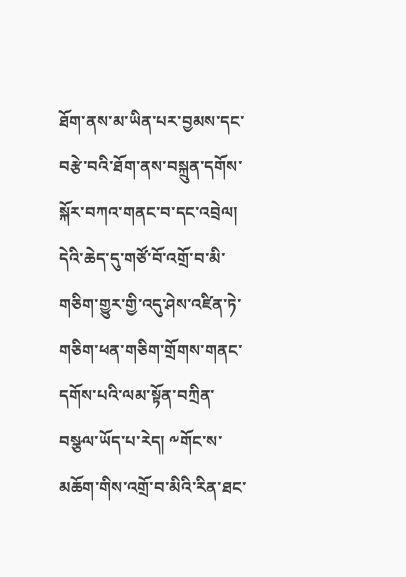ཐོག་ནས་མ་ཡིན་པར་བྱམས་དང་བརྩེ་བའི་ཐོག་ནས་བསྐྲུན་དགོས་སྐོར་བཀའ་གནང་བ་དང་འབྲེལ། དེའི་ཆེད་དུ་གཙོ་བོ་འགྲོ་བ་མི་གཅིག་གྱུར་གྱི་འདུ་ཤེས་འཛིན་ཏེ་གཅིག་ཕན་གཅིག་གྲོགས་གནང་དགོས་པའི་ལམ་སྟོན་བཀྲིན་བསྩལ་ཡོད་པ་རེད། ༸གོང་ས་མཆོག་གིས་འགྲོ་བ་མིའི་རིན་ཐང་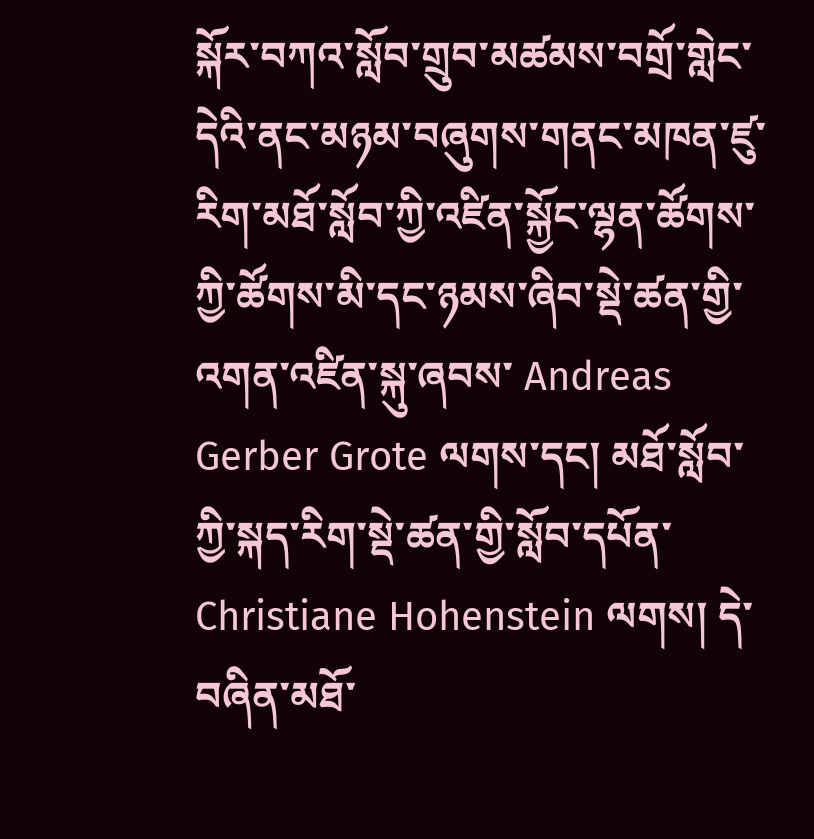སྐོར་བཀའ་སློབ་གྲུབ་མཚམས་བགྲོ་གླེང་དེའི་ནང་མཉམ་བཞུགས་གནང་མཁན་ཛུ་རིག་མཐོ་སློབ་ཀྱི་འཛིན་སྐྱོང་ལྷན་ཚོགས་ཀྱི་ཚོགས་མི་དང་ཉམས་ཞིབ་སྡེ་ཚན་གྱི་འགན་འཛིན་སྐུ་ཞབས་ Andreas Gerber Grote ལགས་དང། མཐོ་སློབ་ཀྱི་སྐད་རིག་སྡེ་ཚན་གྱི་སློབ་དཔོན་ Christiane Hohenstein ལགས། དེ་བཞིན་མཐོ་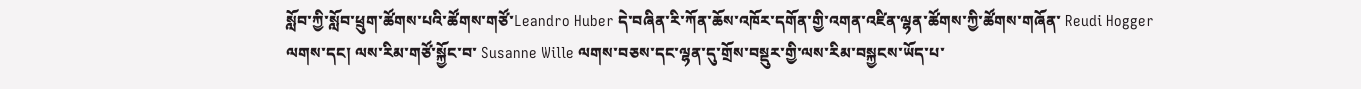སློབ་ཀྱི་སློབ་ཕྲུག་ཚོགས་པའི་ཚོགས་གཙོ་Leandro Huber དེ་བཞིན་རི་ཀོན་ཆོས་འཁོར་དགོན་གྱི་འགན་འཛིན་ལྷན་ཚོགས་ཀྱི་ཚོགས་གཞོན་ Reudi Hogger ལགས་དང། ལས་རིམ་གཙོ་སྐྱོང་བ་ Susanne Wille ལགས་བཅས་དང་ལྷན་དུ་གྲོས་བསྡུར་གྱི་ལས་རིམ་བསྐྱངས་ཡོད་པ་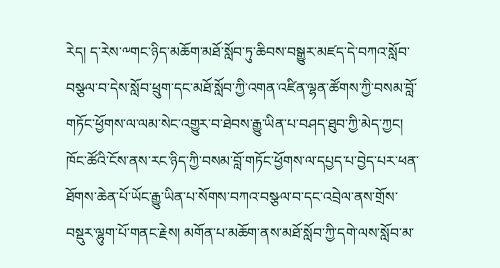རེད། ད་རེས་༸གང་ཉིད་མཆོག་མཐོ་སློབ་ཏུ་ཆིབས་བསྒྱུར་མཛད་དེ་བཀའ་སློབ་བསྩལ་བ་དེས་སློབ་ཕྲུག་དང་མཐོ་སློབ་ཀྱི་འགན་འཛིན་ལྷན་ཚོགས་ཀྱི་བསམ་བློ་གཏོང་ཕྱོགས་ལ་ལམ་སེང་འགྱུར་བ་ཐེབས་རྒྱུ་ཡིན་པ་བཤད་ཐུབ་ཀྱི་མེད་ཀྱང། ཁོང་ཚོའི་ངོས་ནས་རང་ཉིད་ཀྱི་བསམ་བློ་གཏོང་ཕྱོགས་ལ་དཔྱད་པ་བྱེད་པར་ཕན་ཐོགས་ཆེན་པོ་ཡོང་རྒྱུ་ཡིན་པ་སོགས་བཀའ་བསྩལ་བ་དང་འབྲེལ་ནས་གྲོས་བསྡུར་ལྷུག་པོ་གནང་རྗེས། མགོན་པ་མཆོག་ནས་མཐོ་སློབ་ཀྱི་དགེ་ལས་སློབ་མ་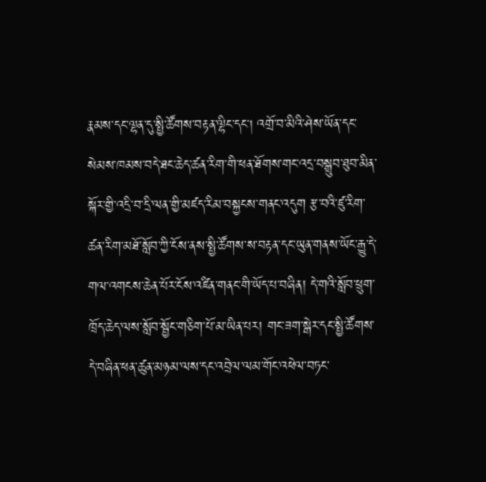རྣམས་དང་ལྷན་དུ་སྤྱི་ཚོགས་བརྟན་ལྷིང་དང། འགྲོ་བ་མིའི་ཤེས་ཡོན་དང་སེམས་ཁམས་བདེ་ཐང་ཆེད་ཚན་རིག་གི་ཕན་ཐོགས་གང་འདྲ་བསྒྲུབ་ཐུབ་མིན་སྐོར་གྱི་འདྲི་བ་དྲི་ལན་གྱི་མཛད་རིམ་བསྐྱངས་གནང་འདུག རྩ་བའི་ཛུ་རིག་ཚན་རིག་མཐོ་སློབ་ཀྱི་ངོས་ནས་སྤྱི་ཚོགས་ས་བརྟན་དང་ཡུན་གནས་ཡོང་རྒྱུ་དེ་གལ་འགངས་ཆེན་པོར་ངོས་འཛིན་གནང་གི་ཡོད་པ་བཞིན། དེ་གའི་སློབ་ཕྲུག་ཁྲོད་ཆེད་ལས་སློབ་སྦྱོང་གཅིག་པོ་མ་ཡིན་པར། གང་ཟག་སྒེར་དང་སྤྱི་ཚོགས་དེ་བཞིན་ཕན་ཚུན་མཉམ་ལས་དང་འབྲེལ་ལམ་གོང་འཕེལ་བཏང་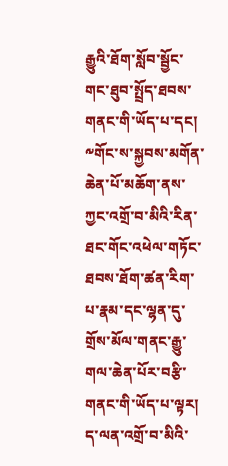རྒྱུའི་ཐོག་སློབ་སྦྱོང་གང་ཐུབ་སྤྲོད་ཐབས་གནང་གི་ཡོད་པ་དང། ༸གོང་ས་སྐྱབས་མགོན་ཆེན་པོ་མཆོག་ནས་ཀྱང་འགྲོ་བ་མིའི་རིན་ཐང་གོང་འཕེལ་གཏོང་ཐབས་ཐོག་ཚན་རིག་པ་རྣམ་དང་ལྷན་དུ་གྲོས་མོལ་གནང་རྒྱུ་གལ་ཆེན་པོར་བརྩི་གནང་གི་ཡོད་པ་ལྟར། ད་ལན་འགྲོ་བ་མིའི་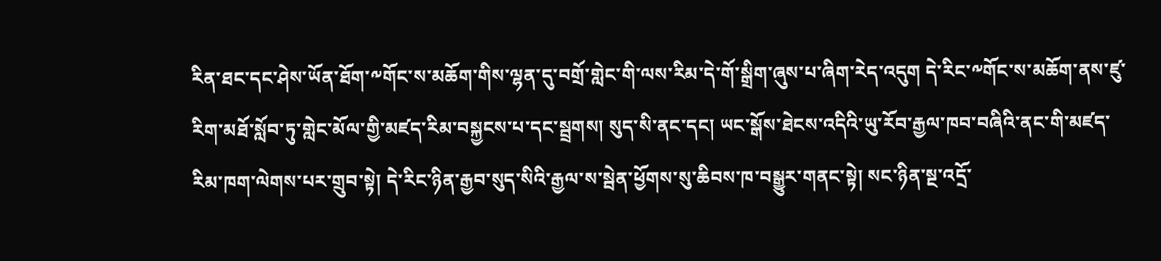རིན་ཐང་དང་ཤེས་ཡོན་ཐོག་༸གོང་ས་མཆོག་གིས་ལྷན་དུ་བགྲོ་གླེང་གི་ལས་རིམ་དེ་གོ་སྒྲིག་ཞུས་པ་ཞིག་རེད་འདུག དེ་རིང་༸གོང་ས་མཆོག་ནས་ཛུ་རིག་མཐོ་སློབ་ཏུ་གླེང་མོལ་གྱི་མཛད་རིམ་བསྐྱངས་པ་དང་སྦྲགས། སུད་སི་ནང་དང། ཡང་སྒོས་ཐེངས་འདིའི་ཡུ་རོབ་རྒྱལ་ཁབ་བཞིའི་ནང་གི་མཛད་རིམ་ཁག་ལེགས་པར་གྲུབ་སྟེ། དེ་རིང་ཉིན་རྒྱབ་སུད་སིའི་རྒྱལ་ས་སྦེན་ཕྱོགས་སུ་ཆིབས་ཁ་བསྒྱུར་གནང་སྟེ། སང་ཉིན་སྔ་འདྲོ་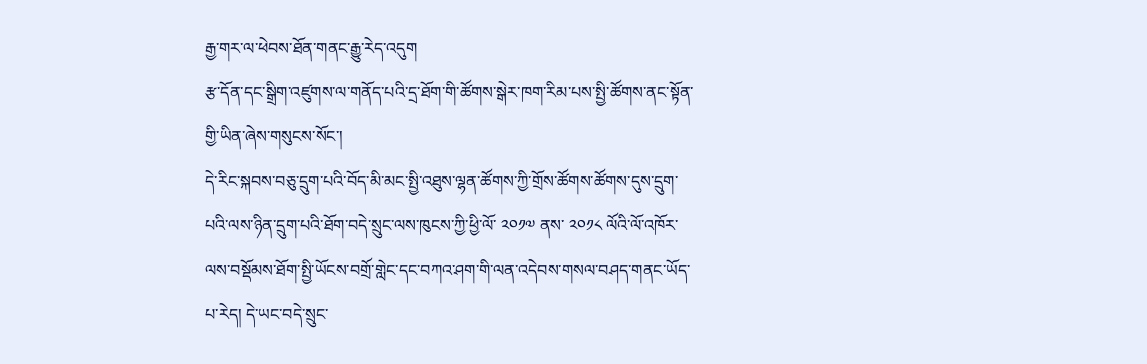རྒྱ་གར་ལ་ཕེབས་ཐོན་གནང་རྒྱུ་རེད་འདུག
རྩ་དོན་དང་སྒྲིག་འཛུགས་ལ་གནོད་པའི་དྲ་ཐོག་གི་ཚོགས་སྒེར་ཁག་རིམ་པས་སྤྱི་ཚོགས་ནང་སྟོན་གྱི་ཡིན་ཞེས་གསུངས་སོང་།
དེ་རིང་སྐབས་བཅུ་དྲུག་པའི་བོད་མི་མང་སྤྱི་འཐུས་ལྷན་ཚོགས་ཀྱི་གྲོས་ཚོགས་ཚོགས་དུས་དྲུག་པའི་ལས་ཉིན་དྲུག་པའི་ཐོག་བདེ་སྲུང་ལས་ཁུངས་ཀྱི་ཕྱི་ལོ་ ༢༠༡༧ ནས་ ༢༠༡༨ ལོའི་ལོ་འཁོར་ལས་བསྡོམས་ཐོག་སྤྱི་ཡོངས་བགྲོ་གླེང་དང་བཀའ་ཤག་གི་ལན་འདེབས་གསལ་བཤད་གནང་ཡོད་པ་རེད། དེ་ཡང་བདེ་སྲུང་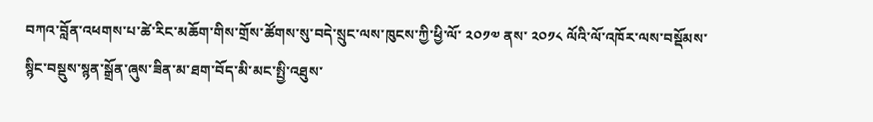བཀའ་བློན་འཕགས་པ་ཚེ་རིང་མཆོག་གིས་གྲོས་ཚོགས་སུ་བདེ་སྲུང་ལས་ཁུངས་ཀྱི་ཕྱི་ལོ་ ༢༠༡༧ ནས་ ༢༠༡༨ ལོའི་ལོ་འཁོར་ལས་བསྡོམས་སྙིང་བསྡུས་སྙན་སྒྲོན་ཞུས་ཟིན་མ་ཐག་བོད་མི་མང་སྤྱི་འཐུས་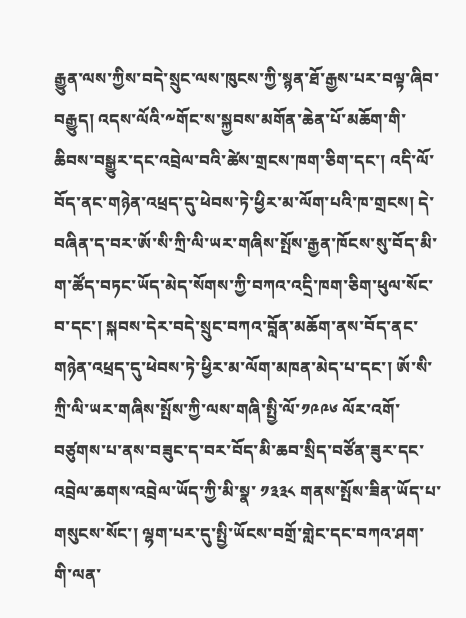རྒྱུན་ལས་ཀྱིས་བདེ་སྲུང་ལས་ཁུངས་ཀྱི་སྙན་ཐོ་རྒྱས་པར་བལྟ་ཞིབ་བརྒྱུད། འདས་ལོའི་༸གོང་ས་སྐྱབས་མགོན་ཆེན་པོ་མཆོག་གི་ཆིབས་བསྒྱུར་དང་འབྲེལ་བའི་ཚེས་གྲངས་ཁག་ཅིག་དང་། འདི་ལོ་བོད་ནང་གཉེན་འཕྲད་དུ་ཕེབས་ཏེ་ཕྱིར་མ་ལོག་པའི་ཁ་གྲངས། དེ་བཞིན་ད་བར་ཨོ་སི་ཀྲི་ལི་ཡར་གཞིས་སྤོས་རྒྱན་ཁོངས་སུ་བོད་མི་ག་ཚོད་བཏང་ཡོད་མེད་སོགས་ཀྱི་བཀའ་འདྲི་ཁག་ཅིག་ཕུལ་སོང་བ་དང་། སྐབས་དེར་བདེ་སྲུང་བཀའ་བློན་མཆོག་ནས་བོད་ནང་གཉེན་འཕྲད་དུ་ཕེབས་ཏེ་ཕྱིར་མ་ལོག་མཁན་མེད་པ་དང་། ཨོ་སི་ཀྲི་ལི་ཡར་གཞིས་སྤོས་ཀྱི་ལས་གཞི་སྤྱི་ལོ་༡༩༩༦ ལོར་འགོ་བཙུགས་པ་ནས་བཟུང་ད་བར་བོད་མི་ཆབ་སྲིད་བཙོན་ཟུར་དང་འབྲེལ་ཆགས་འབྲེལ་ཡོད་ཀྱི་མི་སྣ་ ༡༣༣༨ གནས་སྤོས་ཟིན་ཡོད་པ་གསུངས་སོང་། ལྷག་པར་དུ་སྤྱི་ཡོངས་བགྲོ་གླེང་དང་བཀའ་ཤག་གི་ལན་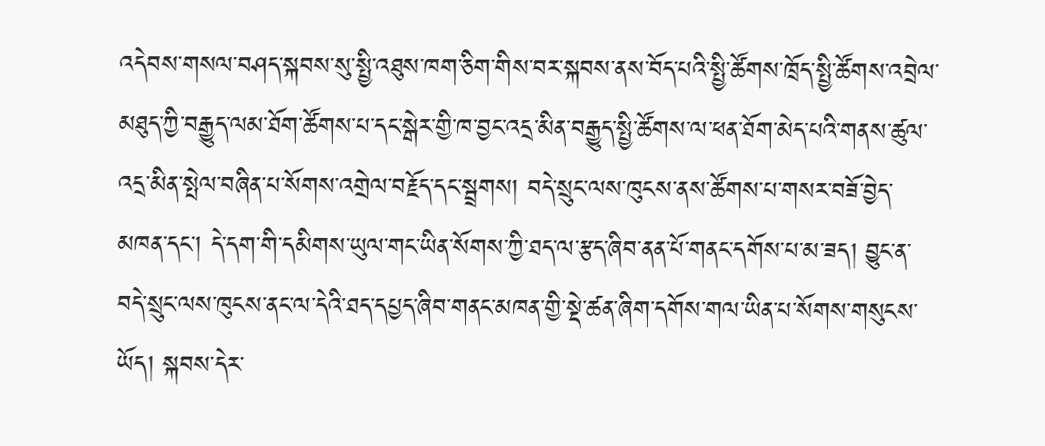འདེབས་གསལ་བཤད་སྐབས་སུ་སྤྱི་འཐུས་ཁག་ཅིག་གིས་བར་སྐབས་ནས་བོད་པའི་སྤྱི་ཚོགས་ཁྲོད་སྤྱི་ཚོགས་འབྲེལ་མཐུད་ཀྱི་བརྒྱུད་ལམ་ཐོག་ཚོགས་པ་དང་སྒེར་གྱི་ཁ་བྱང་འདྲ་མིན་བརྒྱུད་སྤྱི་ཚོགས་ལ་ཕན་ཐོག་མེད་པའི་གནས་ཚུལ་འདྲ་མིན་སྤེལ་བཞིན་པ་སོགས་འགྲེལ་བརྗོད་དང་སྦྲགས། བདེ་སྲུང་ལས་ཁུངས་ནས་ཚོགས་པ་གསར་བཟོ་བྱེད་མཁན་དང་། དེ་དག་གི་དམིགས་ཡུལ་གང་ཡིན་སོགས་ཀྱི་ཐད་ལ་རྩད་ཞིབ་ནན་པོ་གནང་དགོས་པ་མ་ཟད། བྱུང་ན་བདེ་སྲུང་ལས་ཁུངས་ནང་ལ་དེའི་ཐད་དཔྱད་ཞིབ་གནང་མཁན་གྱི་སྡེ་ཚན་ཞིག་དགོས་གལ་ཡིན་པ་སོགས་གསུངས་ཡོད། སྐབས་དེར་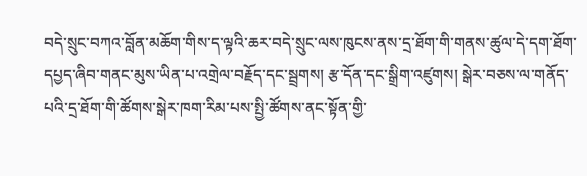བདེ་སྲུང་བཀའ་བློན་མཆོག་གིས་ད་ལྟའི་ཆར་བདེ་སྲུང་ལས་ཁུངས་ནས་དྲ་ཐོག་གི་གནས་ཚུལ་དེ་དག་ཐོག་དཔྱད་ཞིབ་གནང་མུས་ཡིན་པ་འགྲེལ་བརྗོད་དང་སྦྲགས། རྩ་དོན་དང་སྒྲིག་འཛུགས། སྒེར་བཅས་ལ་གནོད་པའི་དྲ་ཐོག་གི་ཚོགས་སྒེར་ཁག་རིམ་པས་སྤྱི་ཚོགས་ནང་སྟོན་གྱི་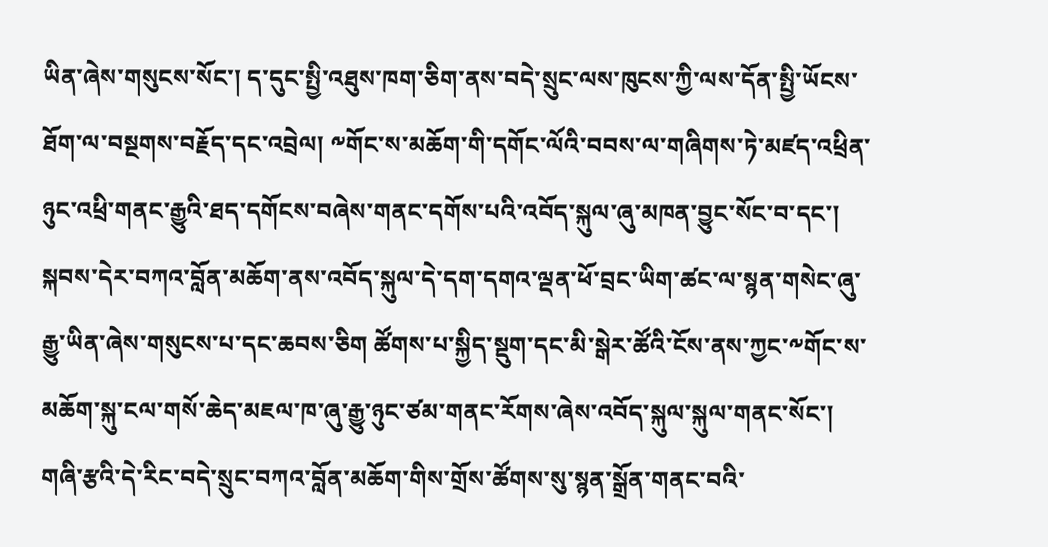ཡིན་ཞེས་གསུངས་སོང་། ད་དུང་སྤྱི་འཐུས་ཁག་ཅིག་ནས་བདེ་སྲུང་ལས་ཁུངས་ཀྱི་ལས་དོན་སྤྱི་ཡོངས་ཐོག་ལ་བསྔགས་བརྗོད་དང་འབྲེལ། ༸གོང་ས་མཆོག་གི་དགོང་ལོའི་བབས་ལ་གཞིགས་ཏེ་མཛད་འཕྲིན་ཉུང་འཕྲི་གནང་རྒྱུའི་ཐད་དགོངས་བཞེས་གནང་དགོས་པའི་འབོད་སྐུལ་ཞུ་མཁན་བྱུང་སོང་བ་དང་། སྐབས་དེར་བཀའ་བློན་མཆོག་ནས་འབོད་སྐུལ་དེ་དག་དགའ་ལྡན་ཕོ་བྲང་ཡིག་ཚང་ལ་སྙན་གསེང་ཞུ་རྒྱུ་ཡིན་ཞེས་གསུངས་པ་དང་ཆབས་ཅིག ཚོགས་པ་སྐྱིད་སྡུག་དང་མི་སྒེར་ཚོའི་ངོས་ནས་ཀྱང་༸གོང་ས་མཆོག་སྐུ་ངལ་གསོ་ཆེད་མཇལ་ཁ་ཞུ་རྒྱུ་ཉུང་ཙམ་གནང་རོགས་ཞེས་འབོད་སྐུལ་སྐུལ་གནང་སོང་། གཞི་རྩའི་དེ་རིང་བདེ་སྲུང་བཀའ་བློན་མཆོག་གིས་གྲོས་ཚོགས་སུ་སྙན་སྒྲོན་གནང་བའི་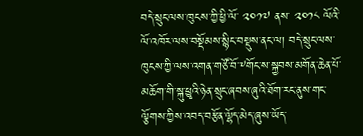བདེ་སྲུང་ལས་ཁུངས་ཀྱི་ཕྱི་ལོ་ ༢༠༡༧ ནས་ ༢༠༡༨ ལོའི་ལོ་འཁོར་ལས་བསྡོམས་སྙིང་བསྡུས་ནང་ལ། བདེ་སྲུང་ལས་ཁུངས་ཀྱི་ལས་འགན་གཙོ་བོ་༸གོང་ས་སྐྱབས་མགོན་ཆེན་པོ་མཆོག་གི་སྐུ་ཕྱྭའི་ཉེན་སྲུང་ཞབས་ཞུའི་ཐོག་རང་ནུས་གང་ལྕོགས་ཀྱིས་འབད་བརྩོན་ལྷོད་མེད་ཞུས་ཡོད་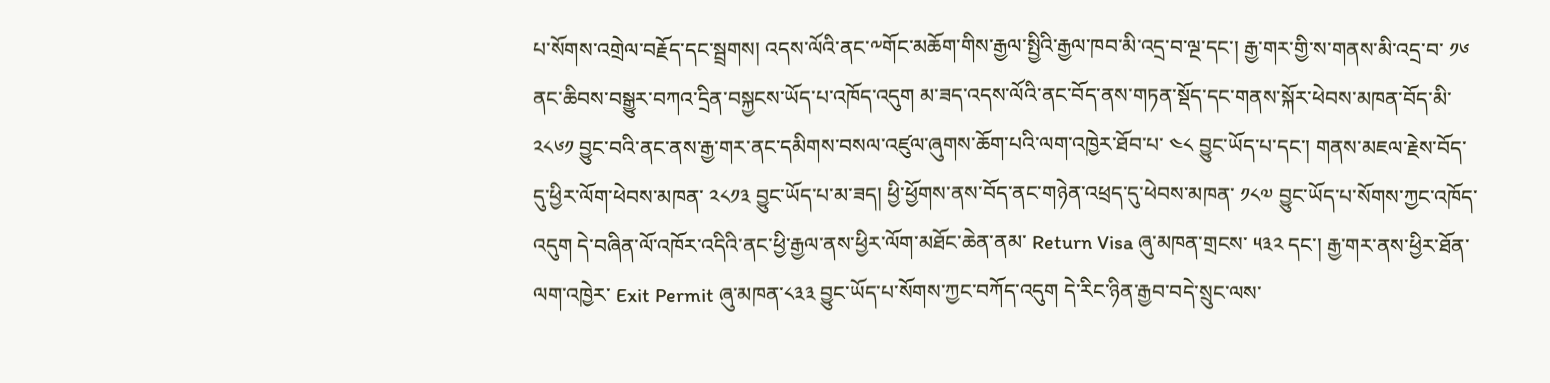པ་སོགས་འགྲེལ་བརྗོད་དང་སྦྲགས། འདས་ལོའི་ནང་༸གོང་མཆོག་གིས་རྒྱལ་སྤྱིའི་རྒྱལ་ཁབ་མི་འདྲ་བ་ལྔ་དང་། རྒྱ་གར་གྱི་ས་གནས་མི་འདྲ་བ་ ༡༦ ནང་ཆིབས་བསྒྱུར་བཀའ་དྲིན་བསྐྱངས་ཡོད་པ་འཁོད་འདུག མ་ཟད་འདས་ལོའི་ནང་བོད་ནས་གཏན་སྡོད་དང་གནས་སྐོར་ཕེབས་མཁན་བོད་མི་ ༢༨༦༡ བྱུང་བའི་ནང་ནས་རྒྱ་གར་ནང་དམིགས་བསལ་འཛུལ་ཞུགས་ཆོག་པའི་ལག་འཁྱེར་ཐོབ་པ་ ༤༨ བྱུང་ཡོད་པ་དང་། གནས་མཇལ་རྗེས་བོད་དུ་ཕྱིར་ལོག་ཕེབས་མཁན་ ༢༨༡༣ བྱུང་ཡོད་པ་མ་ཟད། ཕྱི་ཕྱོགས་ནས་བོད་ནང་གཉེན་འཕྲད་དུ་ཕེབས་མཁན་ ༡༨༧ བྱུང་ཡོད་པ་སོགས་ཀྱང་འཁོད་འདུག དེ་བཞིན་ལོ་འཁོར་འདིའི་ནང་ཕྱི་རྒྱལ་ནས་ཕྱིར་ལོག་མཐོང་ཆེན་ནམ་ Return Visa ཞུ་མཁན་གྲངས་ ༥༣༢ དང་། རྒྱ་གར་ནས་ཕྱིར་ཐོན་ལག་འཁྱེར་ Exit Permit ཞུ་མཁན་༨༣༣ བྱུང་ཡོད་པ་སོགས་ཀྱང་བཀོད་འདུག དེ་རིང་ཉིན་རྒྱབ་བདེ་སྲུང་ལས་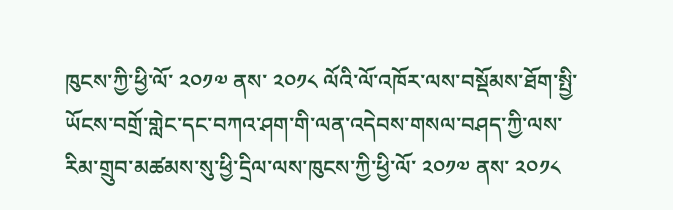ཁུངས་ཀྱི་ཕྱི་ལོ་ ༢༠༡༧ ནས་ ༢༠༡༨ ལོའི་ལོ་འཁོར་ལས་བསྡོམས་ཐོག་སྤྱི་ཡོངས་བགྲོ་གླེང་དང་བཀའ་ཤག་གི་ལན་འདེབས་གསལ་བཤད་ཀྱི་ལས་རིམ་གྲུབ་མཚམས་སུ་ཕྱི་དྲིལ་ལས་ཁུངས་ཀྱི་ཕྱི་ལོ་ ༢༠༡༧ ནས་ ༢༠༡༨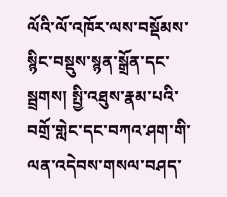ལོའི་ལོ་འཁོར་ལས་བསྡོམས་སྙིང་བསྡུས་སྙན་སྒྲོན་དང་སྦྲགས། སྤྱི་འཐུས་རྣམ་པའི་བགྲོ་གླེང་དང་བཀའ་ཤག་གི་ལན་འདེབས་གསལ་བཤད་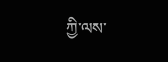ཀྱི་ལས་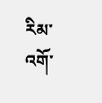རིམ་འགོ་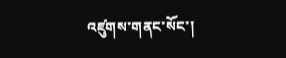འཛུགས་གནང་སོང་།